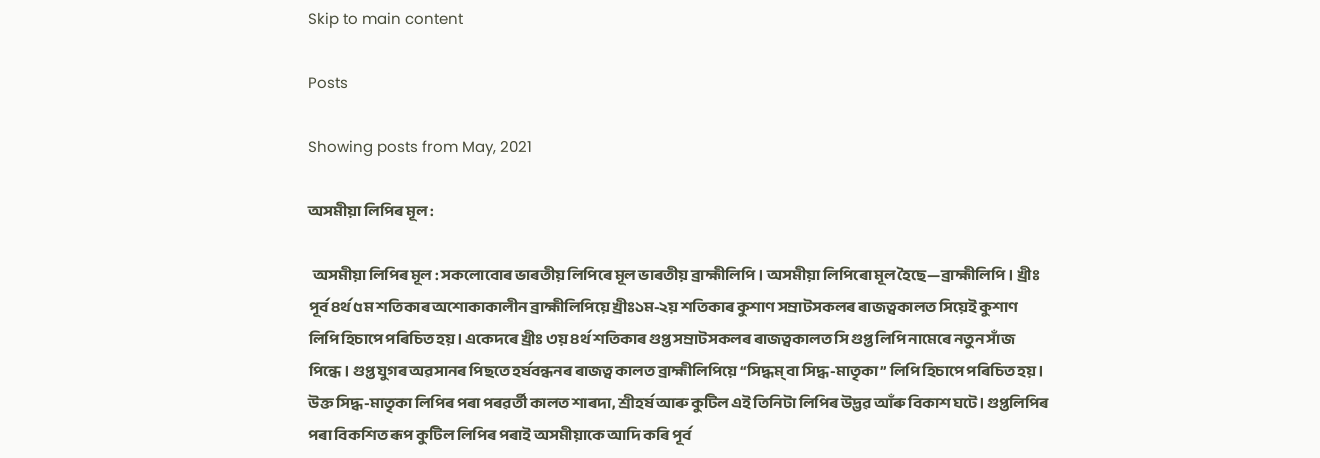Skip to main content

Posts

Showing posts from May, 2021

অসমীয়া লিপিৰ মূল :

  অসমীয়া লিপিৰ মূল : সকলোবোৰ ভাৰতীয় লিপিৰে মূল ভাৰতীয় ব্রাহ্মীলিপি। অসমীয়া লিপিৰো মূল হৈছে—ব্রাহ্মীলিপি। খ্ৰীঃ পূর্ব ৪র্থ ৫ম শতিকাৰ অশোকাকালীন ব্রাহ্মীলিপিয়ে খ্ৰীঃ১ম-২য় শতিকাৰ কুশাণ সম্ৰাটসকলৰ ৰাজত্বকালত সিয়েই কুশাণ লিপি হিচাপে পৰিচিত হয়। একেদৰে খ্ৰীঃ ৩য় ৪র্থ শতিকাৰ গুপ্ত সম্রাটসকলৰ ৰাজত্বকালত সি গুপ্ত লিপি নামেৰে নতুন সাঁজ পিন্ধে। গুপ্ত যুগৰ অৱসানৰ পিছতে হৰ্ষবন্ধনৰ ৰাজত্ব কালত ব্ৰাহ্মীলিপিয়ে “সিদ্ধম্ বা সিদ্ধ-মাতৃকা” লিপি হিচাপে পৰিচিত হয়। উক্ত সিদ্ধ-মাতৃকা লিপিৰ পৰা পৰৱৰ্তী কালত শাৰদা, শ্ৰীহৰ্ষ আৰু কুটিল এই তিনিটা লিপিৰ উদ্ভৱ আঁৰু বিকাশ ঘটে। গুপ্তলিপিৰ পৰা বিকশিত ৰূপ কুটিল লিপিৰ পৰাই অসমীয়াকে আদি কৰি পূৰ্ব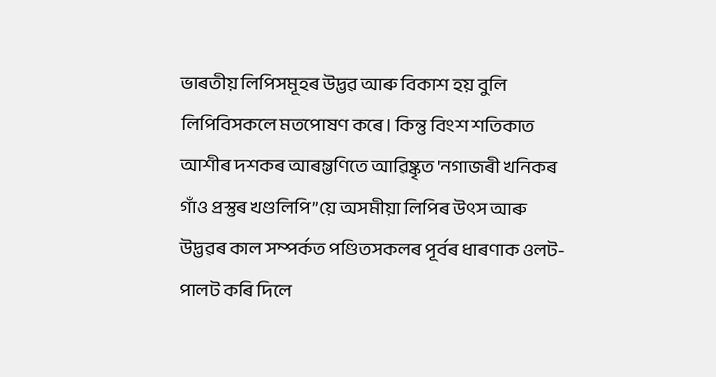ভাৰতীয় লিপিসমূহৰ উদ্ভৱ আৰু বিকাশ হয় বুলি লিপিবিসকলে মতপোষণ কৰে। কিন্তু বিংশ শতিকাত আশীৰ দশকৰ আৰম্ভণিতে আৱিষ্কৃত 'নগাজৰী খনিকৰ গাঁও প্রস্তুৰ খণ্ডলিপি”য়ে অসমীয়া লিপিৰ উৎস আৰু উদ্ভৱৰ কাল সম্পৰ্কত পণ্ডিতসকলৰ পূৰ্বৰ ধাৰণাক ওলট-পালট কৰি দিলে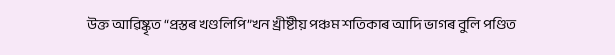উক্ত আৱিষ্কৃত “প্ৰস্তৰ খণ্ডলিপি”খন খ্ৰীষ্টীয় পঞ্চম শতিকাৰ আদি ভাগৰ বুলি পণ্ডিত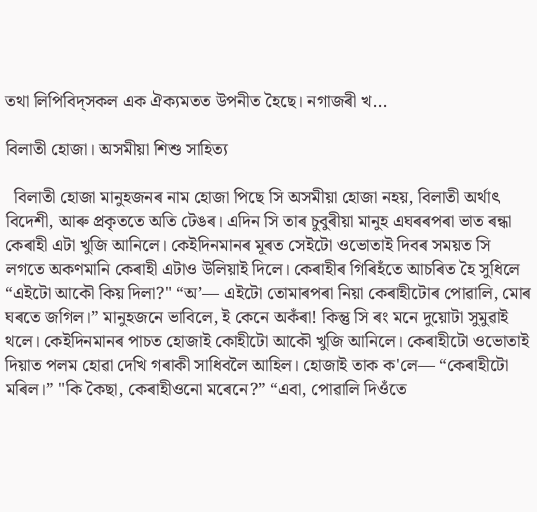তথা লিপিবিদ্‌সকল এক ঐক্যমতত উপনীত হৈছে। নগাজৰী খ...

বিলাতী হোজা। অসমীয়া শিশু সাহিত্য

  বিলাতী হোজা মানুহজনৰ নাম হোজা পিছে সি অসমীয়া হোজা নহয়, বিলাতী অর্থাৎ বিদেশী, আৰু প্ৰকৃততে অতি টেঙৰ। এদিন সি তাৰ চুবুৰীয়া মানুহ এঘৰৰপৰা ভাত ৰন্ধা কেৰাহী এটা খুজি আনিলে। কেইদিনমানৰ মূৰত সেইটো ওভোতাই দিবৰ সময়ত সি লগতে অকণমানি কেৰাহী এটাও উলিয়াই দিলে। কেৰাহীৰ গিৰিহঁতে আচৰিত হৈ সুধিলে “এইটো আকৌ কিয় দিলা?" “অ’— এইটো তোমাৰপৰা নিয়া কেৰাহীটোৰ পোৱালি, মোৰ ঘৰতে জগিল।” মানুহজনে ভাবিলে, ই কেনে অকঁৰা! কিন্তু সি ৰং মনে দুয়োটা সুমুৱাই থলে। কেইদিনমানৰ পাচত হোজাই কোহীটো আকৌ খুজি আনিলে। কেৰাহীটো ওভোতাই দিয়াত পলম হোৱা দেখি গৰাকী সাধিবলৈ আহিল। হোজাই তাক ক'লে— “কেৰাহীটো মৰিল।” "কি কৈছা, কেৰাহীওনো মৰেনে?” “এবা, পোৱালি দিওঁতে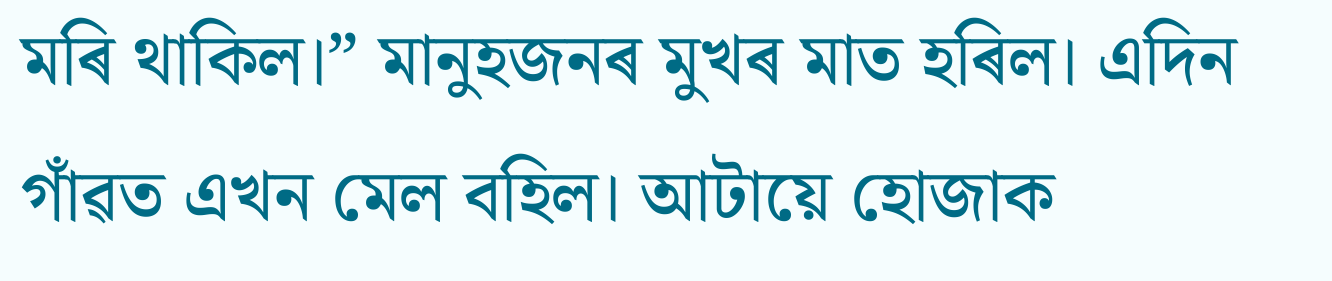মৰি থাকিল।” মানুহজনৰ মুখৰ মাত হৰিল। এদিন গাঁৱত এখন মেল বহিল। আটায়ে হোজাক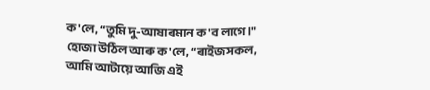ক'লে, “তুমি দু-আষাৰমান ক'ব লাগে।" হোজা উঠিল আৰু ক'লে, “ৰাইজসকল, আমি আটায়ে আজি এই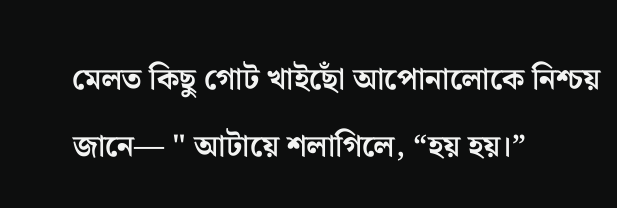মেলত কিছু গোট খাইছোঁ আপোনালোকে নিশ্চয় জানে— " আটায়ে শলাগিলে, “হয় হয়।”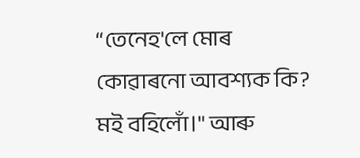“তেনেহ'লে মোৰ কোৱাৰনো আবশ্যক কি? মই বহিলোঁ।" আৰু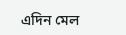এদিন মেল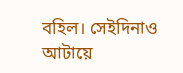বহিল। সেইদিনাও আটায়ে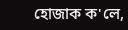হোজাক ক'লে,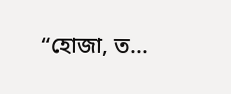“হোজা, ত...